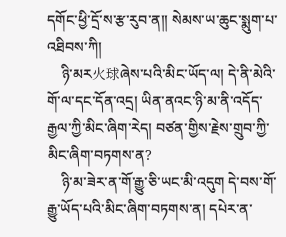དགོང་ཕྱི་དྲོ་ས་རྩ་རུབ་ན།། སེམས་ཡ་ཆུང་སྨུག་པ་འཐིབས་ཀི།
    ཉི་མར火球ཞེས་པའི་མིང་ཡོད་ལ། དེ་ནི་མེའི་གོ་ལ་དང་དོན་འདྲ། ཡིན་ནའང་ཉི་མ་ནི་འདོད་རྒྱལ་ཀྱི་མིང་ཞིག་རེད། བཙན་གྱིས་རྗེས་གྲུབ་ཀྱི་མིང་ཞིག་བཏགས་ན?
    ཉི་མ་ཟེར་ན་གོ་རྒྱུ་ཅི་ཡང་མི་འདུག དེ་བས་གོ་རྒྱུ་ཡོད་པའི་མིང་ཞིག་བཏགས་ན། དཔེར་ན་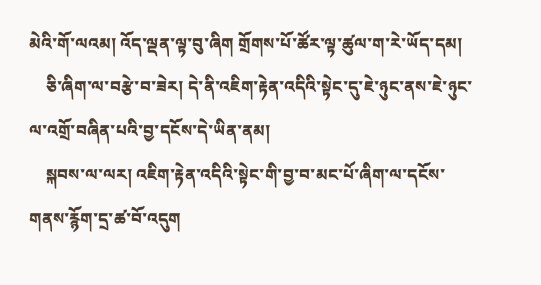མེའི་གོ་ལའམ། འོད་ལྡན་ལྟ་བུ་ཞིག གྲོགས་པོ་ཚོར་ལྟ་ཚུལ་ག་རེ་ཡོད་དམ།
    ཅི་ཞིག་ལ་བརྩེ་བ་ཟེར། དེ་ནི་འཇིག་རྟེན་འདིའི་སྟེང་དུ་ཇེ་ཉུང་ནས་ཇེ་ཉུང་ལ་འགྲོ་བཞིན་པའི་བྱ་དངོས་དེ་ཡིན་ནམ།
    སྐབས་ལ་ལར། འཇིག་རྟེན་འདིའི་སྟེང་གི་བྱ་བ་མང་པོ་ཞིག་ལ་དངོས་གནས་རྙོག་དྲ་ཚ་བོ་འདུག